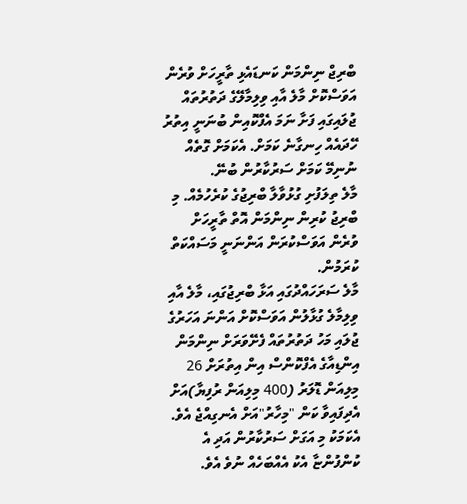ބްރިޖް ނިންމަން ކަނޑައެޅި ތާރީހަށް ވުރެން އަވަސްކޮށް މާލެ އާއި ވިލިމާލޭގެ ދަތުރުތައް ޖުލައިގައި ފަށާ ނަމަ އެފްކޮއިން ބުނަނީ އިތުރު ހޭދައެއް ހިނގާނެ ކަމަށް. އެކަމަށް ގޮތެއް ނުނިމޭ ކަމަށް ސަރުކާރުން ބުނޭ.
މާލެ ތިލަފުށި ގުޅުވާލާ ބްރިޖުގެ ކުރެހުމެއް. މި ބްރިޖު ކުރިން ނިންމަން އޮތް ތާރީހަށް ވުރެން އަވަސްކުރަން އަންނަނީ މަސައްކަތް ކުރަމުން.
މާލެ ސަރަހައްދުގައި އަޅާ ބްރިޖުގައި، މާލެ އާއި ވިލިމާލެ ގުޅާލުން އަވަސްކޮށް އަންނަ އަހަރުގެ ޖުލައި މަހު ދަތުރުތައް ފެށޭވަރަށް ނިންމަން އިންޑިއާގެ އެފްކޮންސް އިން އިތުރަށް 26 މިލިއަން ޑޮލަރު (400 މިލިއަން ރުފިޔާ)އަށް އެދިފައިވާ ކަން "މިހާރު"އަށް އެނގިއްޖެ އެވެ.
އެކަމަކު މި އަގަށް ސަރުކާރުން އަދި އެ ކުންފުންޏާ އެކު އެއްބަހެއް ނުވެ އެވެ.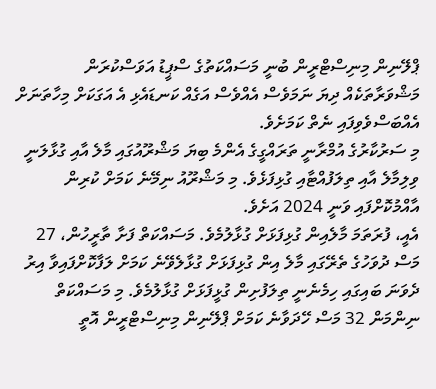ޕްލޭނިން މިނިސްޓްރީން ބުނީ މަސައްކަތުގެ ސްޕީޑު އަވަސްކުރަން މަޝްވަރާތަކެއް ދިޔަ ނަމަވެސް އެއްވެސް އަގެއް ކަނޑައެޅި އެ އަގަކަށް މިހާތަނަށް އެއްބަސްވެވިފައި ނެތް ކަމަށެވެ.
މި ސަރުކާރުގެ އުމްރާނީ ތަރައްގީގެ އެންމެ ބިޔަ މަޝްރޫއުގައި މާލެ އާއި ގުޅާލަނީ ވިލިމާލެ އާއި ތިލަފުއްޓާއި ގުޅިފަޅެވެ. މި މަޝްރޫއު ނިމޭނެ ކަމަށް ކުރިން އާއްމުކޮށްފައި ވަނީ 2024 އަށެވެ.
އެއީ، ފުރަތަމަ މާލެއިން ގުޅިފަޅަށް ގުޅާލުމެވެ. މަސައްކަތް ފަށާ ތާރީހުން، 27 މަސް ދުވަހުގެ ތެރޭގައި މާލެ އިން ގުޅިފަޅަށް ގުޅާލެވޭނެ ކަމަށް ލަފާކޮށްފައިވާ އިރު ދެވަނަ ބައިގައި ހިމެނެނީ ތިލަފުށިން ގުޅީފަޅަށް ގުޅާލުމެވެ. މި މަސައްކަތް ނިންމަން 32 މަސް ހޭދަވާނެ ކަމަށް ޕްލޭނިން މިނިސްޓްރީން އޮތީ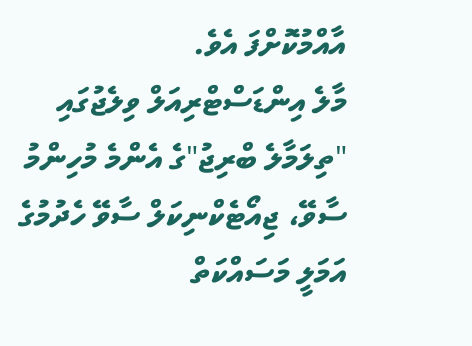އާއްމުކޮށްފަ އެވެ.
މާލެ އިންޑަސްޓްރިއަލް ވިލެޖުގައި "ތިލަމާލެ ބްރިޖު"ގެ އެންމެ މުހިންމު ސާވޭ، ޖިއޯޓެކްނިކަލް ސާވޭ ހެދުމުގެ އަމަލީ މަސައްކަތް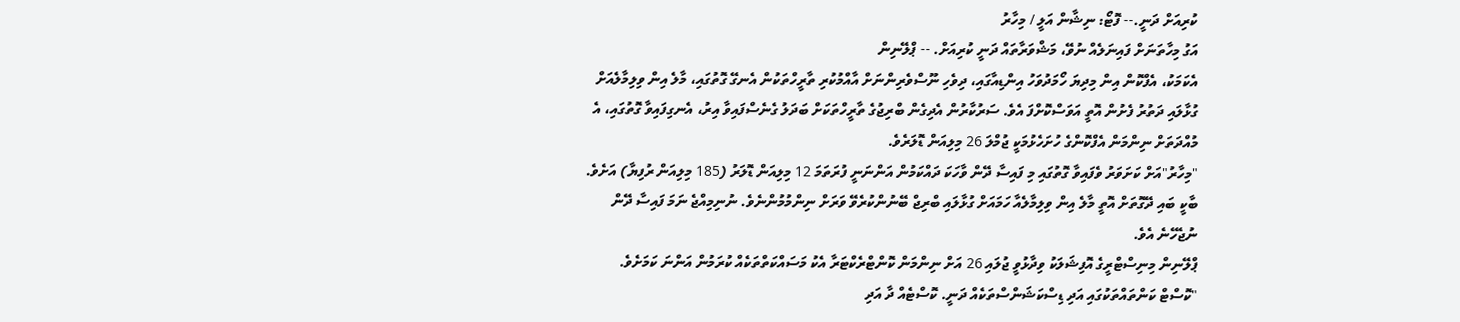ކުރިއަށް ދަނީ.-- ފޮޓޯ: ނިޝާން އަލީ / މިހާރު
އަގު މިހާތަނަށް ފައިނަލެއް ނުވޭ، މަޝްވަރާތައް ދަނީ ކުރިއަށް. -- ޕްލޭނިން
އެކަމަކު، އެފްކޮން އިން މިދިޔަ ހޯމަދުވަހު އިންޑިއާގައި، ދިވެހި ނޫސްވެރިންނަށް އާއްމުކުރި ތާރީހްތަކުން އެނގޭ ގޮތުގައި، މާލެ އިން ވިލިމާލެއަށް ގުޅާލައި ދަތުރު ފެށުން އޮތީ އަވަސްކޮށްފަ އެވެ. ސަރުކާރުން އެދިގެން ބްރިޖުގެ ތާރީހްތަކަށް ބަދަލު ގެނެސްފައިވާ އިރު، އެނގިފައިވާ ގޮތުގައި، އެ މުއްދަތަށް ނިންމަން އެފްކޮންގެ ހުށަހެޅުމަކީ ޖުމްލަ 26 މިލިއަން ޑޮލަރެވެ.
"މިހާރު"އަށް ކަށަވަރު ވެފައިވާ ގޮތުގައި މި ފައިސާ ދޭން ވާހަކަ ދައްކަމުން އަންނަނީ ފުރަތަމަ 12 މިލިއަން ޑޮލަރު (185 މިލިއަން ރުފިޔާ) އަށެވެ. ބާކީ ބައި ދޭގޮތަށް އޮތީ މާލެ އިން ވިލިމާލެއާ ހަމައަށް ގުޅާލައި ބްރިޖް ބޭނުންކުރެވޭ ވަރަށް ނިންމުމުންނެވެ. ނުނިމިއްޖެ ނަމަ ފައިސާ ދޭން ނުޖެހޭނެ އެވެ.
ޕްލޭނިން މިނިސްޓްރީގެ އޮފިޝަލަކު ވިދާޅުވީ ޖުލައި 26 އަށް ނިންމަން ކޮންޓްރެކްޓަރާ އެކު މަސައްކަތްތަކެއް ކުރަމުން އަންނަ ކަމަށެވެ.
"ކޮސްޓް ކަންތައްތަކުގައި އަދި ޑިސްކަޝަންސްތަކެއް ދަނީ. ކޮސްޓެއް ދާ އަދި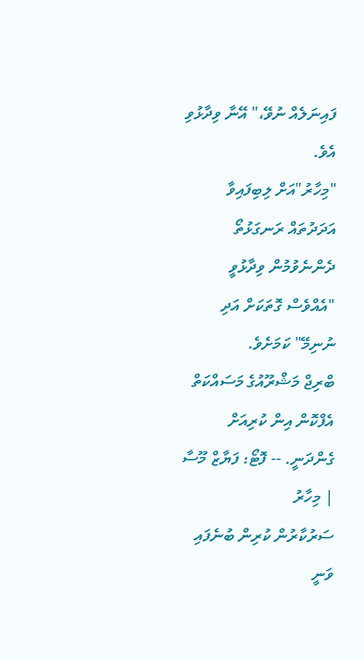ފައިނަލެއް ނުވޭ،" އޭނާ ވިދާޅުވި އެވެ.
"މިހާރު"އަށް ލިބިފައިވާ އަދަދުތައް ރަނގަޅުތޯ ދެންނެވުމުން ވިދާޅުވީ "އެއްވެސް ގޮތަކަށް އަދި ނުނިމޭ" ކަމަށެވެ.
ބްރިޖް މަޝްރޫއުގެ މަސައްކަތް އެފްކޮން އިން ކުރިއަށް ގެންދަނީ. -- ފޮޓޯ: ފަޔާޒް މޫސާ | މިހާރު
ސަރުކާރުން ކުރިން ބުނެފައި ވަނީ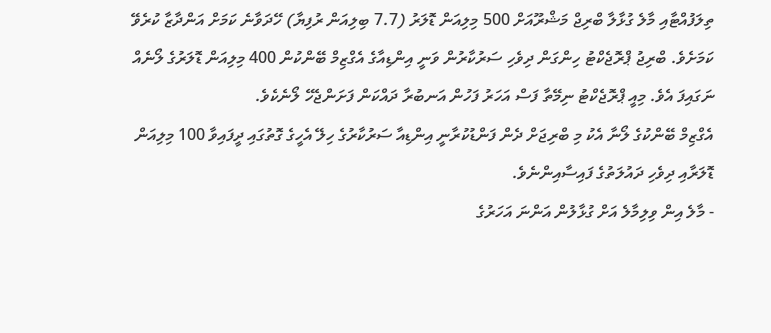ތިލަފުއްޓާއި މާލެ ގުޅާލާ ބްރިޖް މަޝްރޫއަށް 500 މިލިއަން ޑޮލަރު (7.7 ބިލިއަން ރުފިޔާ) ހޭދަވާނެ ކަމަށް އަންދާޒާ ކުރެވޭ ކަމަށެވެ. ބްރިޖު ޕްރޮޖެކްޓު ހިންގަން ދިވެހި ސަރުކާރުން ވަނީ އިންޑިއާގެ އެގްޒިމް ބޭންކުން 400 މިލިއަން ޑޮލަރުގެ ލޯނެއް ނަގައިފަ އެވެ. މިއީ ޕްރޮޖެކްޓު ނިމޭތާ ފަސް އަހަރު ފަހުން އަނބުރާ ދައްކަން ފަށަންޖެހޭ ލޯނެކެވެ.
އެގްޒިމް ބޭންކުގެ ލޯނާ އެކު މި ބްރިޖަށް ދެން ފަންޑުކުރާނީ އިންޑިއާ ސަރުކާރުގެ ހިލޭ އެހީގެ ގޮތުގައި ދީފައިވާ 100 މިލިއަން ޑޮލަރާއި ދިވެހި ދައުލަތުގެ ފައިސާއިންނެވެ.
- މާލެ އިން ވިލިމާލެ އަށް ގުޅާލުން އަންނަ އަހަރުގެ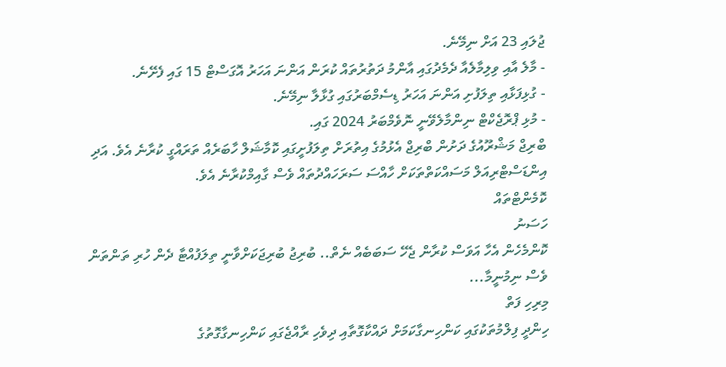ޖުލައި 23 އަށް ނިމޭނެ.
- މާލެ އާއި ވިލިމާލެއާ ދެމެދުގައި އާންމު ދަތުރުތައް ކުރަން އަންނަ އަހަރު އޮގަސްޓް 15 ގައި ފެށޭނެ.
- ގުޅިފަޅާއި ތިލަފުށި އަންނަ އަހަރު ޑިސެމްބަރުގައި ގުޅާލާ ނިމޭނެ.
- މުޅި ޕްރޮޖެކްޓް ނިންމާލެވޭނީ ނޮވެމްބަރު 2024 ގައި.
ބްރިޖް މަޝްރޫއުގެ ދަށުން ބްރިޖް އެޅުމުގެ އިތުރަށް ތިލަފުށީގައި ކޮމާޝަލް ހާބަރެއް ތަރައްގީ ކުރާނެ އެވެ. އަދި އިންޑަސްޓްރިއަލް މަސައްކަތްތަކަށް ހާއްސަ ސަރަހައްދުތައް ވެސް ގާއިމްކުރާނެ އެވެ.
ކޮމެންޓްތައް
ހަސަނު
ކޮންމެހެން އެހާ އަވަސް ކުރާން ޖެހޭ ސަބަބެއް ނެތް.. ބުރިޖު ބުރިޖަކަށްވާނީ ތިލަފުއްޓާ ދެން ހުރި ތަންތަން ވެސް ނިމުނީމާ...
މިރިހި ފަތް
ހިންދީ ފިލްމުތަކުގައި ކަންހިނގާކަމަށް ދައްކާގޮތާއި ދިވެހި ރާއްޖެގައި ކަންހިނގާގޮތުގެ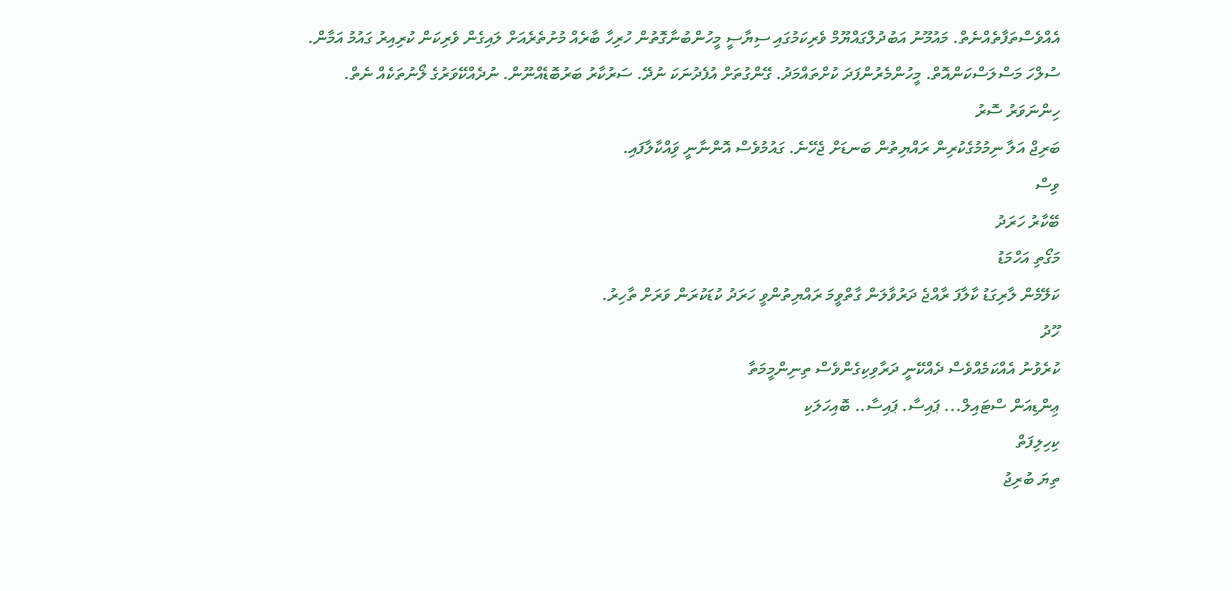އެއްވެސްތަފާތެއްނެތް. މައުމޫނު އަބުދުލްގައްޔޫމް ވެރިކަމުގައި ސިޔާސީ މީހުންބުނާގޮތުން ހުރިހާ ބާރެއް މުށުތެރެއަށް ލައިގެން ވެރިކަން ކުރިއިރު ގައުމު އަމާން. ސުލްހަ މަސްލަސްކަންއޮތް. މީހުންމެރުންފަދަ ކުށްތައްމަދު. ގޭންގުތަށް އުފެދުނަކަ ނުދޭ. ސަރުކާރު ބަރުބޮޑެއްނޫން. ނުދެއްކޭވަރުގެ ލޯނުތަކެއް ނެތް.
ހިންނަވަރު ސޮރު
ބަރިޖް އަލާ ނިމުމުގެކުރިން ރައްޔިތުން ބަނޑަށް ޖެހޭނެ. ގައުމުވެސް އޮންނާނީ ވިައްކާލާފައި.
ވިސް
ބޭކާރު ހަރަދު
މަގޯތި އަހްމަޑު
ކަލޭމެން ލާރިގަޑު ކާލާފަ ރާއްޖެ ދަރުވާލަން ގާތްވީމަ ރައްޔިތުންވީ ހަރަދު ކުޑަކުރަން ވަރަށް ތާހިރު.
ހޫދު
ކުރެވުނު އެއްކަމެއްވެސް ދެއްކޭނީ ދަރާވިކިގެންވެސް ތިނިންމީމަތާ
ޢިންޑިއަން ސްޓައިލް... ޕައިސާ. ޕައިސާ.. ބޮއިހަލަކި
ކިހިލިފަތް
ތިޔަ ބުރިޖު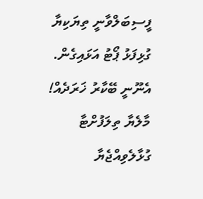ފީސިބަލްވާނީ ތިޔަކިޔާ ގުޅިފަޅު ޕޯޓު އަޅައިގެން. އެނޫނީ ބޭކާރު ޚަރަދެއް! މާލެޔާ ތިލަފުށްޓާ ގުޅާލެވިއްޖެޔާ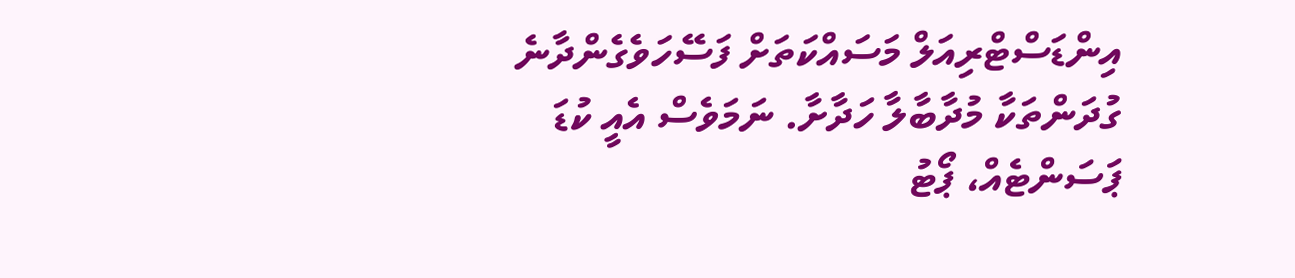އިންޑަސްޓްރިއަލް މަސައްކަތަށް ފަސޭހަވެގެންދާނެ ގުދަންތަކާ މުދާބާލާ ހަދާށާ. ނަމަވެސް އެއީ ކުޑަ ޕަސަންޓެއް، ޕޯޓު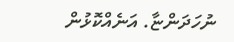ނުހަދަންޏާ. އަނެއްކޮޅުން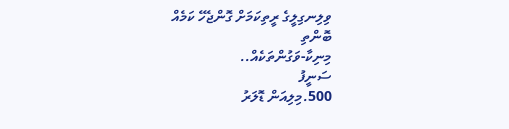ވިލިނގިލީގެ ރީތިކަމަށް ގޮންޖެހޭ ކަމެއް
ބޮންތި
މިނިކާ-ވަގުންތަކެއް..
ސަނީފު
500.މިލިއަން ޑޮލަރު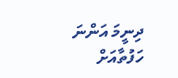ދިނީމަ އަންނަ ހަފުތާއަށް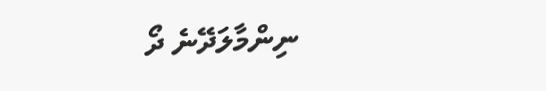ނިންމާލަދޭނެ ދޯ